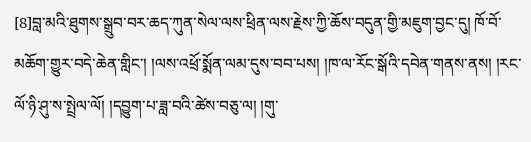[8]བླ་མའི་ཐུགས་སྒྲུབ་བར་ཆད་ཀུན་སེལ་ལས་ཕྲིན་ལས་རྗེས་ཀྱི་ཆོས་བདུན་གྱི་མཇུག་བྱང་དུ། ཁོ་བོ་མཆོག་གྱུར་བདེ་ཆེན་གླིང་། །ལས་འཕྲོ་སྨོན་ལམ་དུས་བབ་པས། །ཁ་ལ་རོང་སྒོའི་དབེན་གནས་ནས། །རང་ལོ་ཉི་ཤུ་ས་སྤྲེལ་ལོ། །དབྱུག་པ་ཟླ་བའི་ཚེས་བཅུ་ལ། །གུ་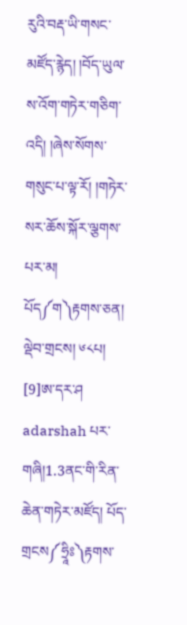རུའི་བརྡ་ཡི་གསང་མཛོད་རྙེད། །བོད་ཡུལ་ས་འོག་གཏེར་གཅིག་འདི། །ཞེས་སོགས་གསུང་པ་ལྟ་རོ། །གཏེར་སར་ཆོས་སྐོར་ལྕགས་པར་མ། པོད༼ག༽རྟགས་ཅན། ལྡེབ་གྲངས། ༦༨པ།
[9]ཨ་དར་ཤ adarshah པར་གཞི།1.3ནང་གི་རིན་ཆེན་གཏེར་མཛོད། པོད་གྲངས༼ཧྲཱིཿ༽རྟགས་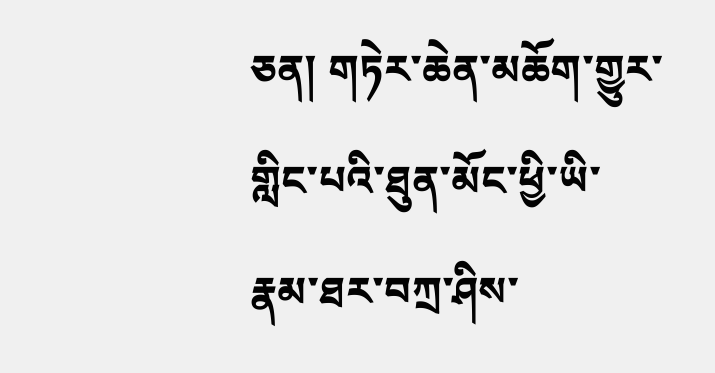ཅན། གཏེར་ཆེན་མཆོག་གྱུར་གླིང་པའི་ཐུན་མོང་ཕྱི་ཡི་རྣམ་ཐར་བཀྲ་ཤིས་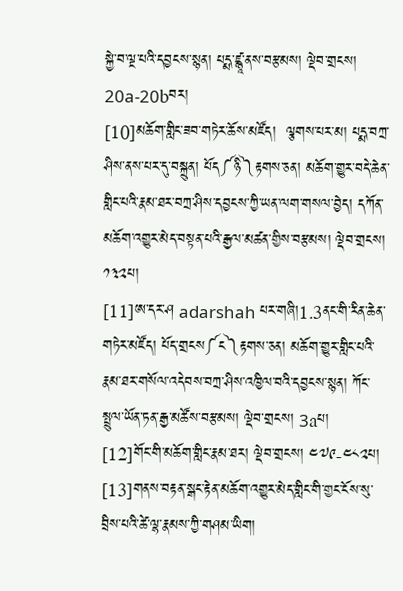སྐྱེ་བ་ལྔ་པའི་དབྱངས་སྙན། པདྨ་ཛྙཱ་ནས་བརྩམས། ལྡེབ་གྲངས། 20a-20bབར།
[10]མཆོག་གླིང་ཟབ་གཏེར་ཆོས་མཛོད།  ལྕགས་པར་མ། པདྨ་བཀྲ་ཤིས་ནས་པར་དུ་བསྐྲུན། པོད༼ཉི༽རྟགས་ཅན། མཆོག་གྱུར་བདེ་ཆེན་གླིང་པའི་རྣམ་ཐར་བཀྲ་ཤིས་དབྱངས་ཀྱི་ཡན་ལག་གསལ་བྱེད། དཀོན་མཆོག་འགྱུར་མེད་བསྟན་པའི་རྒྱལ་མཚན་གྱིས་བརྩམས། ལྡེབ་གྲངས། ༡༣༢པ།
[11]ཨ་དར་ཤ adarshah པར་གཞི།1.3ནང་གི་རིན་ཆེན་གཏེར་མཛོད། པོད་གྲངས༼ང༽རྟགས་ཅན། མཆོག་གྱུར་གླིང་པའི་རྣམ་ཐར་གསོལ་འདེབས་བཀྲ་ཤིས་འཁྱིལ་བའི་དབྱངས་སྙན། ཀོང་སྤྲུལ་ཡོན་ཏན་རྒྱ་མཚོས་བརྩམས། ལྡེབ་གྲངས། 3aཔ།
[12]གོང་གི་མཆོག་གླིང་རྣམ་ཐར། ལྡེབ་གྲངས། ༤༧༩-༤༨༢པ།
[13]གནས་བརྟན་སྒང་རྟེན་མཆོག་འགྱུར་མེད་གླིང་གི་གྱང་ངོས་སུ་བྲིས་པའི་ཚེ་ལྷ་རྣམས་ཀྱི་གཤམ་ཡིག།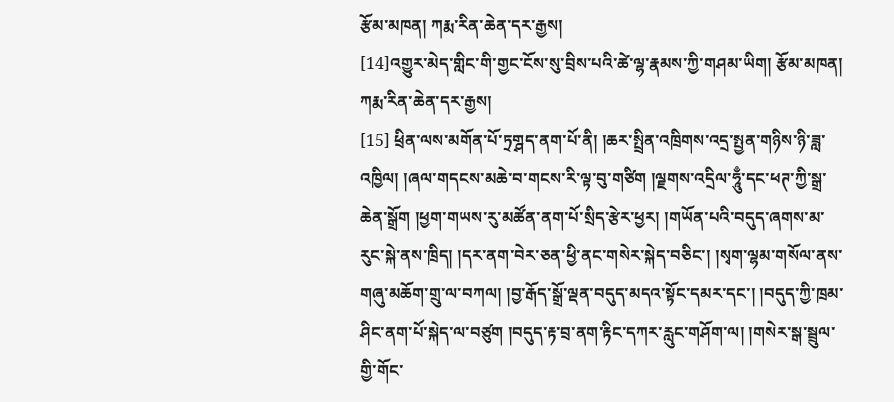རྩོམ་མཁན། ཀརྨ་རིན་ཆེན་དར་རྒྱས།
[14]འགྱུར་མེད་གླིང་གི་གྱང་ངོས་སུ་བྲིས་པའི་ཚེ་ལྷ་རྣམས་ཀྱི་གཤམ་ཡིག། རྩོམ་མཁན། ཀརྨ་རིན་ཆེན་དར་རྒྱས།
[15] ཕྲིན་ལས་མགོན་པོ་ཏྲགྴད་ནག་པོ་ནི། །ཆར་སྤྲིན་འཁྲིགས་འདྲ་སྤྱན་གཉིས་ཉི་ཟླ་འཁྱིལ། །ཞལ་གདངས་མཆེ་བ་གངས་རི་ལྟ་བུ་གཙིག །ལྗགས་འདྲིལ་ཧཱུྃ་དང་ཕཊ་ཀྱི་སྒྲ་ཆེན་སྒྲོག །ཕྱག་གཡས་རུ་མཚོན་ནག་པོ་སྲིད་རྩེར་ཕྱར། །གཡོན་པའི་བདུད་ཞགས་མ་རུང་སྐེ་ནས་ཁྲིད། །དར་ནག་བེར་ཅན་ཕྱི་ནང་གསེར་སྐེད་བཅིང་། །སྭག་ལྷམ་གསོལ་ནས་གཞུ་མཆོག་གྲུ་ལ་བཀལ། །བྱ་རྒོད་སྒྲོ་ལྡན་བདུད་མདའ་སྟོང་དམར་དང་། །བདུད་ཀྱི་ཁྲམ་ཤིང་ནག་པོ་སྐེད་ལ་བཙུག །བདུད་རྟ་བྲ་ནག་རྟིང་དཀར་རླུང་གཤོག་ལ། །གསེར་སྒ་སྦྲུལ་གྱི་གོང་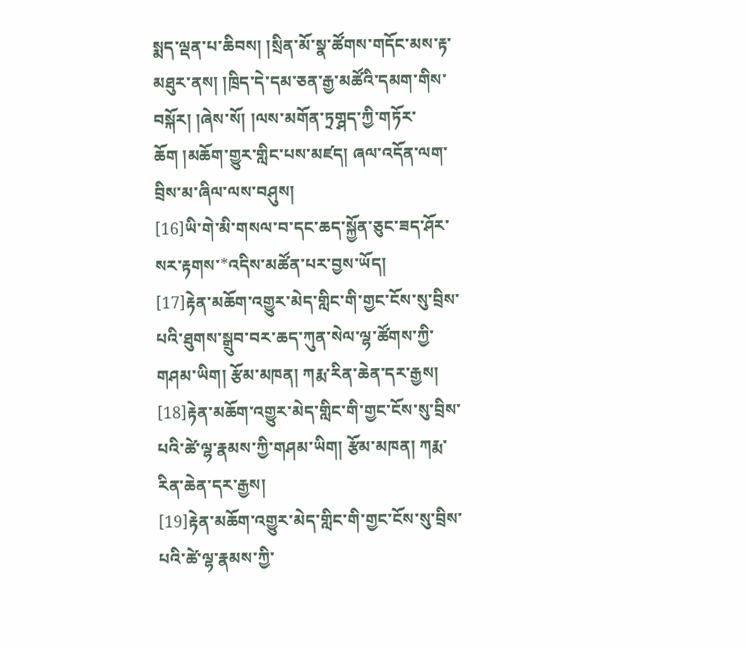སྨད་ལྡན་པ་ཆིབས། །སྲིན་མོ་སྣ་ཚོགས་གདོང་མས་རྟ་མཐུར་ནས། །ཁྲིད་དེ་དམ་ཅན་རྒྱ་མཚོའི་དམག་གིས་བསྐོར། །ཞེས་སོ། །ལས་མགོན་ཏྲགྴད་ཀྱི་གཏོར་ཆོག །མཆོག་གྱུར་གླིང་པས་མཛད། ཞལ་འདོན་ལག་བྲིས་མ་ཞིལ་ལས་བཤུས།
[16]ཡི་གེ་མི་གསལ་བ་དང་ཆད་སྐྱོན་ཅུང་ཟད་ཤོར་སར་རྟགས་*འདིས་མཚོན་པར་བྱས་ཡོད།
[17]རྟེན་མཆོག་འགྱུར་མེད་གླིང་གི་གྱང་ངོས་སུ་བྲིས་པའི་ཐུགས་སྒྲུབ་བར་ཆད་ཀུན་སེལ་ལྷ་ཚོགས་ཀྱི་གཤམ་ཡིག། རྩོམ་མཁན། ཀརྨ་རིན་ཆེན་དར་རྒྱས།
[18]རྟེན་མཆོག་འགྱུར་མེད་གླིང་གི་གྱང་ངོས་སུ་བྲིས་པའི་ཚེ་ལྷ་རྣམས་ཀྱི་གཤམ་ཡིག། རྩོམ་མཁན། ཀརྨ་རིན་ཆེན་དར་རྒྱས།
[19]རྟེན་མཆོག་འགྱུར་མེད་གླིང་གི་གྱང་ངོས་སུ་བྲིས་པའི་ཚེ་ལྷ་རྣམས་ཀྱི་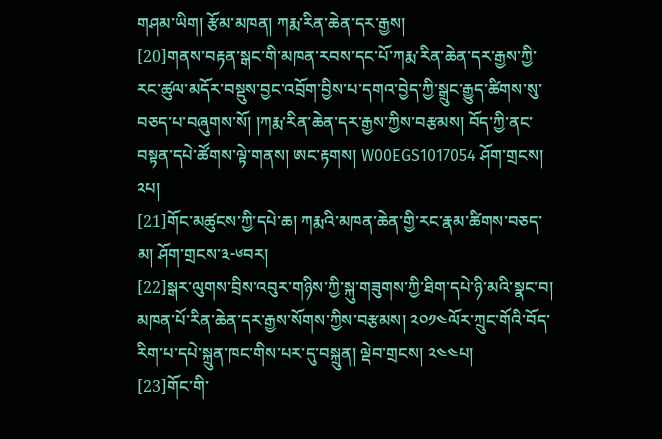གཤམ་ཡིག། རྩོམ་མཁན། ཀརྨ་རིན་ཆེན་དར་རྒྱས།
[20]གནས་བརྟན་སྒང་གི་མཁན་རབས་དང་པོ་ཀརྨ་རིན་ཆེན་དར་རྒྱས་ཀྱི་རང་ཚུལ་མདོར་བསྡུས་བྱང་འབྲོག་བྱིས་པ་དགའ་བྱེད་ཀྱི་སྒྲུང་རྒྱུད་ཚིགས་སུ་བཅད་པ་བཞུགས་སོ། །ཀརྨ་རིན་ཆེན་དར་རྒྱས་ཀྱིས་བརྩམས། བོད་ཀྱི་ནང་བསྟན་དཔེ་ཚོགས་ལྟེ་གནས། ཨང་རྟགས། W00EGS1017054 ཤོག་གྲངས། ༢པ།
[21]གོང་མཚུངས་ཀྱི་དཔེ་ཆ། ཀརྨའི་མཁན་ཆེན་གྱི་རང་རྣམ་ཚིགས་བཅད་མ། ཤོག་གྲངས་༣-༦བར།
[22]སྒར་ལུགས་བྲིས་འབུར་གཉིས་ཀྱི་སྐུ་གཟུགས་ཀྱི་ཐིག་དཔེ་ཉི་མའི་སྣང་བ། མཁན་པོ་རིན་ཆེན་དར་རྒྱས་སོགས་ཀྱིས་བརྩམས། ༢༠༡༤ལོར་ཀྲུང་གོའི་བོད་རིག་པ་དཔེ་སྐྲུན་ཁང་གིས་པར་དུ་བསྐྲུན། ལྡེབ་གྲངས། ༢༤༤པ།
[23]གོང་གི་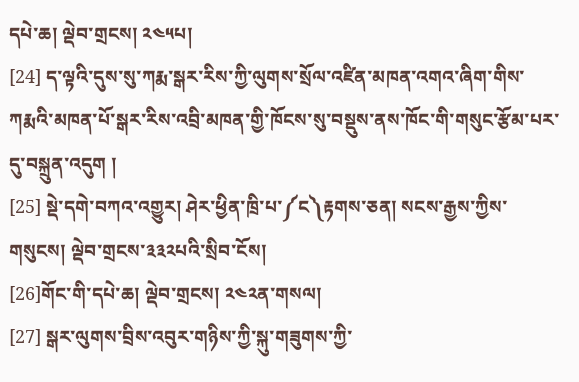དཔེ་ཆ། ལྡེབ་གྲངས། ༢༤༥པ།
[24] ད་ལྟའི་དུས་སུ་ཀརྨ་སྒར་རིས་ཀྱི་ལུགས་སྲོལ་འཛིན་མཁན་འགའ་ཞིག་གིས་ཀརྨའི་མཁན་པོ་སྒར་རིས་འབྲི་མཁན་གྱི་ཁོངས་སུ་བསྡུས་ནས་ཁོང་གི་གསུང་རྩོམ་པར་དུ་བསྐྲུན་འདུག །
[25] སྡེ་དགེ་བཀའ་འགྱུར། ཤེར་ཕྱིན་ཁྲི་པ་༼ང༽རྟགས་ཅན། སངས་རྒྱས་ཀྱིས་གསུངས། ལྡེབ་གྲངས་༣༣༢པའི་སྲིབ་ངོས།
[26]གོང་གི་དཔེ་ཆ། ལྡེབ་གྲངས། ༢༤༢ན་གསལ།
[27] སྒར་ལུགས་བྲིས་འབུར་གཉིས་ཀྱི་སྐུ་གཟུགས་ཀྱི་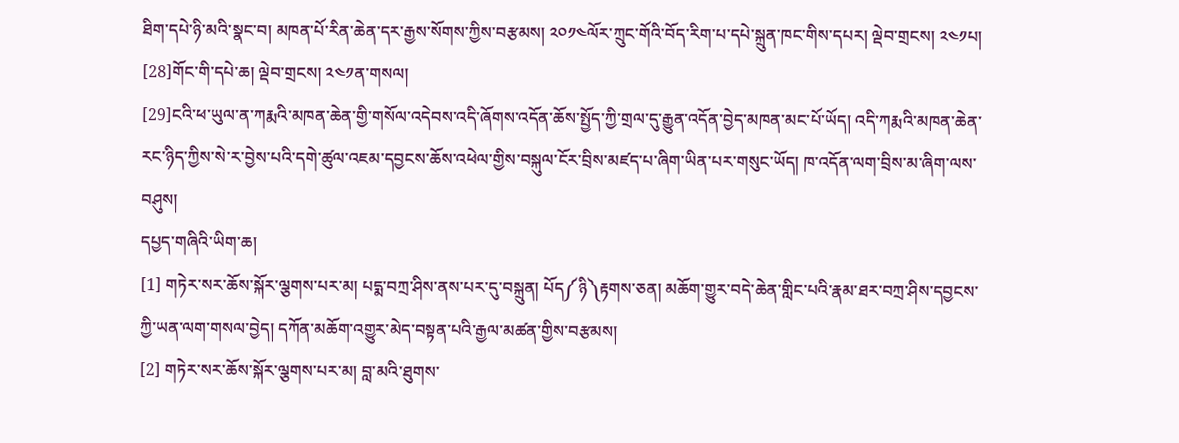ཐིག་དཔེ་ཉི་མའི་སྣང་བ། མཁན་པོ་རིན་ཆེན་དར་རྒྱས་སོགས་ཀྱིས་བརྩམས། ༢༠༡༤ལོར་ཀྲུང་གོའི་བོད་རིག་པ་དཔེ་སྐྲུན་ཁང་གིས་དཔར། ལྡེབ་གྲངས། ༢༤༡པ།
[28]གོང་གི་དཔེ་ཆ། ལྡེབ་གྲངས། ༢༤༡ན་གསལ།
[29]ངའི་ཕ་ཡུལ་ན་ཀརྨའི་མཁན་ཆེན་གྱི་གསོལ་འདེབས་འདི་ཞོགས་འདོན་ཆོས་སྤྱོད་ཀྱི་གྲལ་དུ་རྒྱུན་འདོན་བྱེད་མཁན་མང་པོ་ཡོད། འདི་ཀརྨའི་མཁན་ཆེན་རང་ཉིད་ཀྱིས་སེ་ར་བྱེས་པའི་དགེ་ཚུལ་འཇམ་དབྱངས་ཆོས་འཕེལ་གྱིས་བསྐུལ་ངོར་བྲིས་མཛད་པ་ཞིག་ཡིན་པར་གསུང་ཡོད། ཁ་འདོན་ལག་བྲིས་མ་ཞིག་ལས་བཤུས།
དཔྱད་གཞིའི་ཡིག་ཆ།
[1] གཏེར་སར་ཆོས་སྐོར་ལྕགས་པར་མ། པདྨ་བཀྲ་ཤིས་ནས་པར་དུ་བསྐྲུན། པོད༼ཉི༽རྟགས་ཅན། མཆོག་གྱུར་བདེ་ཆེན་གླིང་པའི་རྣམ་ཐར་བཀྲ་ཤིས་དབྱངས་ཀྱི་ཡན་ལག་གསལ་བྱེད། དཀོན་མཆོག་འགྱུར་མེད་བསྟན་པའི་རྒྱལ་མཚན་གྱིས་བརྩམས།
[2] གཏེར་སར་ཆོས་སྐོར་ལྕགས་པར་མ། བླ་མའི་ཐུགས་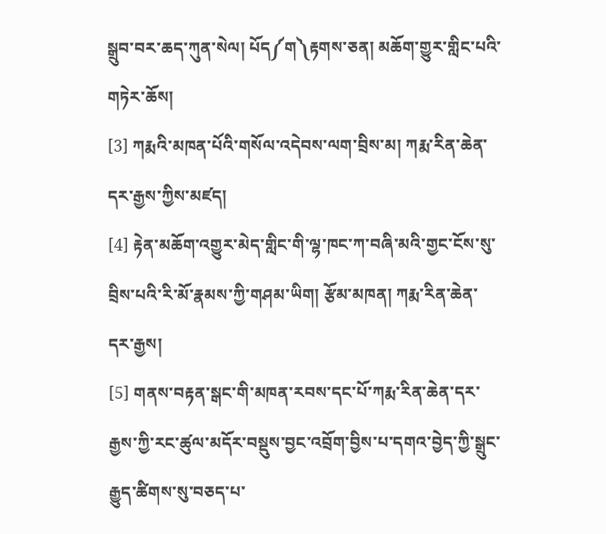སྒྲུབ་བར་ཆད་ཀུན་སེལ། པོད༼ག༽རྟགས་ཅན། མཆོག་གྱུར་གླིང་པའི་གཏེར་ཆོས།
[3] ཀརྨའི་མཁན་པོའི་གསོལ་འདེབས་ལག་བྲིས་མ། ཀརྨ་རིན་ཆེན་དར་རྒྱས་ཀྱིས་མཛད།
[4] རྟེན་མཆོག་འགྱུར་མེད་གླིང་གི་ལྷ་ཁང་ཀ་བཞི་མའི་གྱང་ངོས་སུ་བྲིས་པའི་རི་མོ་རྣམས་ཀྱི་གཤམ་ཡིག། རྩོམ་མཁན། ཀརྨ་རིན་ཆེན་དར་རྒྱས།
[5] གནས་བརྟན་སྒང་གི་མཁན་རབས་དང་པོ་ཀརྨ་རིན་ཆེན་དར་རྒྱས་ཀྱི་རང་ཚུལ་མདོར་བསྡུས་བྱང་འབྲོག་བྱིས་པ་དགའ་བྱེད་ཀྱི་སྒྲུང་རྒྱུད་ཚིགས་སུ་བཅད་པ་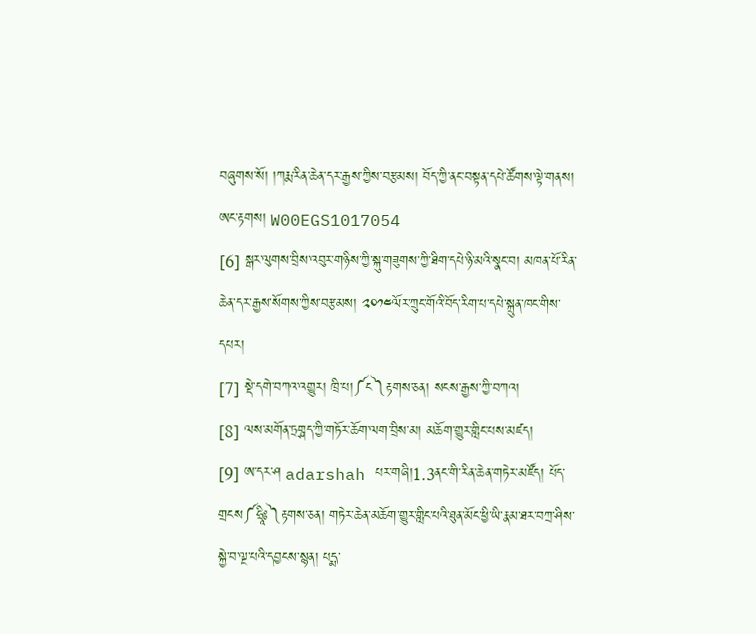བཞུགས་སོ། །ཀརྨ་རིན་ཆེན་དར་རྒྱས་ཀྱིས་བརྩམས། བོད་ཀྱི་ནང་བསྟན་དཔེ་ཚོགས་ལྟེ་གནས། ཨང་རྟགས། W00EGS1017054
[6] སྒར་ལུགས་བྲིས་འབུར་གཉིས་ཀྱི་སྐུ་གཟུགས་ཀྱི་ཐིག་དཔེ་ཉི་མའི་སྣང་བ། མཁན་པོ་རིན་ཆེན་དར་རྒྱས་སོགས་ཀྱིས་བརྩམས། ༢༠༡༤ལོར་ཀྲུང་གོའི་བོད་རིག་པ་དཔེ་སྐྲུན་ཁང་གིས་དཔར།
[7] སྡེ་དགེ་བཀའ་འགྱུར། ཁྲི་པ།༼ང༽རྟགས་ཅན། སངས་རྒྱས་ཀྱི་བཀའ།
[8] ལས་མགོན་ཏྲགྴད་ཀྱི་གཏོར་ཆོག་ལག་བྲིས་མ། མཆོག་གྱུར་གླིང་པས་མཛད།
[9] ཨ་དར་ཤ adarshah པར་གཞི།1.3ནང་གི་རིན་ཆེན་གཏེར་མཛོད། པོད་གྲངས༼ཧྲཱིཿ༽རྟགས་ཅན། གཏེར་ཆེན་མཆོག་གྱུར་གླིང་པའི་ཐུན་མོང་ཕྱི་ཡི་རྣམ་ཐར་བཀྲ་ཤིས་སྐྱེ་བ་ལྔ་པའི་དབྱངས་སྙན། པདྨ་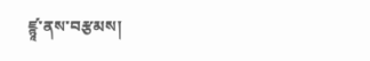ཛྙཱ་ནས་བརྩམས།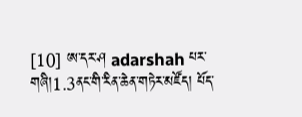[10] ཨ་དར་ཤ adarshah པར་གཞི།1.3ནང་གི་རིན་ཆེན་གཏེར་མཛོད། པོད་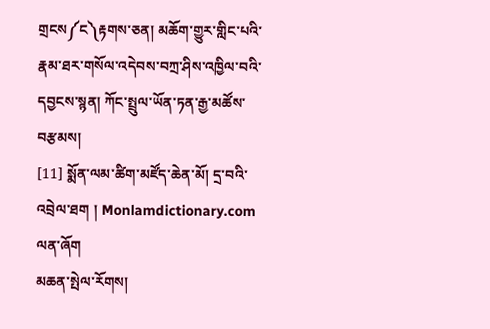གྲངས༼ང༽རྟགས་ཅན། མཆོག་གྱུར་གླིང་པའི་རྣམ་ཐར་གསོལ་འདེབས་བཀྲ་ཤིས་འཁྱིལ་བའི་དབྱངས་སྙན། ཀོང་སྤྲུལ་ཡོན་ཏན་རྒྱ་མཚོས་བརྩམས།
[11] སྨོན་ལམ་ཚིག་མཛོད་ཆེན་མོ། དྲ་བའི་འབྲེལ་ཐག ། Monlamdictionary.com
ལན་ཞོག
མཆན་སྤེལ་རོགས།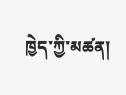ཁྱེད་ཀྱི་མཚན།